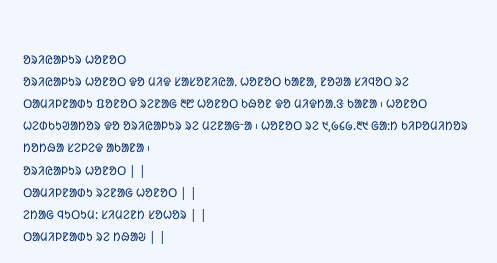ᱚᱨᱤᱭᱟᱞᱩᱨ ᱦᱚᱱᱚᱛ
ᱚᱨᱤᱭᱟᱞᱩᱨ ᱦᱚᱱᱚᱛ ᱫᱚ ᱢᱤᱫ ᱥᱟᱥᱚᱱᱤᱭᱟᱹ ᱦᱚᱱᱚᱛ ᱠᱟᱱᱟ, ᱱᱚᱣᱟ ᱥᱤᱧᱚᱛ ᱨᱮ ᱛᱟᱢᱤᱞᱱᱟᱰᱩ ᱯᱚᱱᱚᱛ ᱨᱮᱱᱟᱜ ᱓᱘ ᱦᱚᱱᱚᱛ ᱠᱷᱚᱱ ᱫᱚ ᱢᱤᱫᱴᱟᱹᱝ ᱠᱟᱱᱟ ᱾ ᱦᱚᱱᱚᱛ ᱦᱮᱰᱠᱩᱣᱟᱴᱚᱨ ᱫᱚ ᱚᱨᱤᱭᱟᱞᱩᱨ ᱨᱮ ᱢᱮᱱᱟᱜᱼᱟ ᱾ ᱦᱚᱱᱚᱛ ᱨᱮ ᱑,᱙᱔᱙.᱓᱑ ᱜᱟᱺᱴ ᱠᱤᱞᱚᱢᱤᱴᱚᱨ ᱴᱚᱴᱷᱟ ᱥᱮᱞᱮᱫ ᱟᱠᱟᱱᱟ ᱾
ᱚᱨᱤᱭᱟᱞᱩᱨ ᱦᱚᱱᱚᱛ | |
ᱛᱟᱢᱤᱞᱱᱟᱰᱩ ᱨᱮᱱᱟᱜ ᱦᱚᱱᱚᱛ | |
ᱮᱴᱟᱜ ᱧᱩᱛᱩᱢ: ᱥᱤᱢᱮᱱᱴ ᱥᱚᱦᱚᱨ | |
ᱛᱟᱢᱤᱞᱱᱟᱰᱩ ᱨᱮ ᱴᱷᱟᱶ | |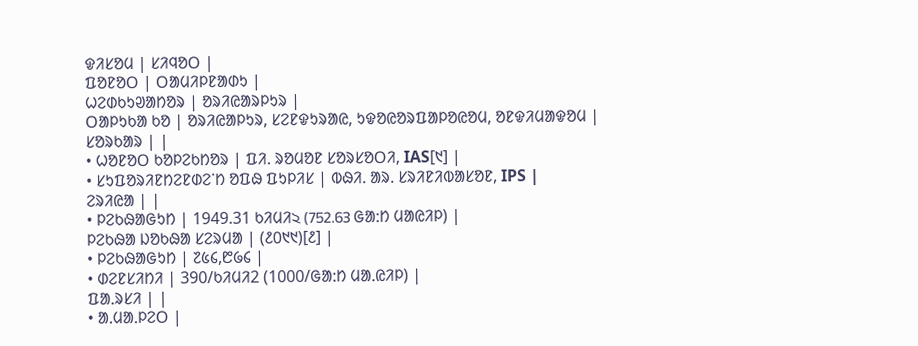ᱫᱤᱥᱚᱢ | ᱥᱤᱧᱚᱛ |
ᱯᱚᱱᱚᱛ | ᱛᱟᱢᱤᱞᱱᱟᱰᱩ |
ᱦᱮᱰᱠᱩᱣᱟᱴᱚᱨ | ᱚᱨᱤᱭᱟᱨᱞᱩᱨ |
ᱛᱟᱞᱩᱠᱟ ᱠᱚ | ᱚᱨᱤᱭᱟᱞᱩᱨ, ᱥᱮᱱᱫᱩᱨᱟᱭ, ᱩᱫᱚᱭᱚᱨᱯᱟᱞᱚᱭᱚᱢ, ᱚᱱᱫᱤᱢᱟᱫᱚᱢ |
ᱥᱚᱨᱠᱟᱨ | |
• ᱦᱚᱱᱚᱛ ᱠᱚᱞᱮᱠᱴᱚᱨ | ᱯᱤ. ᱨᱚᱢᱚᱱ ᱥᱚᱨᱥᱚᱛᱤ, IAS[᱑] |
• ᱥᱩᱯᱚᱨᱤᱱᱴᱮᱱᱰᱮᱸᱴ ᱚᱯᱷ ᱯᱩᱞᱤᱥ | ᱵᱷᱤ. ᱟᱨ. ᱥᱨᱤᱱᱤᱵᱟᱥᱚᱱ, IPS |
ᱮᱨᱤᱭᱟ | |
• ᱞᱮᱠᱷᱟᱜᱩᱴ | 1949.31 ᱠᱤᱢᱤ২ (752.63 ᱜᱟᱺᱴ ᱢᱟᱭᱤᱞ) |
ᱞᱮᱠᱷᱟ ᱡᱚᱠᱷᱟ ᱥᱮᱨᱢᱟ | (᱒᱐᱑᱑)[᱒] |
• ᱞᱮᱠᱷᱟᱜᱩᱴ | ᱗᱕᱔,᱘᱙᱔ |
• ᱰᱮᱱᱥᱤᱴᱤ | 390/ᱠᱤᱢᱤ2 (1000/ᱜᱟᱺᱴ ᱢᱟᱹᱭᱤᱞ) |
ᱯᱟᱹᱨᱥᱤ | |
• ᱟᱹᱢᱟᱹᱞᱮᱛ |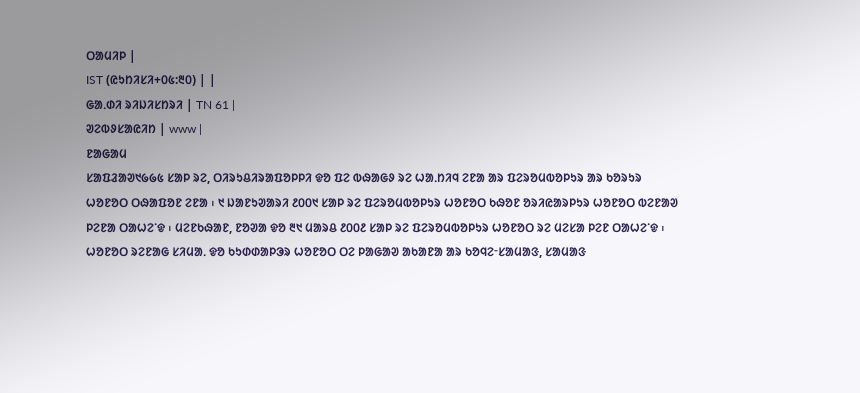ᱛᱟᱢᱤᱞ |
IST (ᱭᱩᱴᱤᱥᱤ+᱐᱕:᱓᱐) | |
ᱜᱟᱹᱰᱤ ᱨᱤᱡᱤᱥᱴᱨᱤ | TN 61 |
ᱣᱮᱵᱽᱥᱟᱭᱤᱴ | www |
ᱱᱟᱜᱟᱢ
ᱥᱟᱯᱲᱟᱣ᱑᱙᱙᱕ ᱥᱟᱞ ᱨᱮ, ᱛᱤᱨᱩᱪᱤᱨᱟᱯᱚᱞᱞᱤ ᱫᱚ ᱯᱮ ᱵᱷᱟᱜᱽ ᱨᱮ ᱦᱟᱹᱴᱤᱧ ᱮᱱᱟ ᱟᱨ ᱯᱮᱨᱚᱢᱵᱚᱞᱩᱨ ᱟᱨ ᱠᱚᱨᱩᱨ ᱦᱚᱱᱚᱛ ᱛᱷᱟᱯᱚᱱ ᱮᱱᱟ ᱾ ᱑ ᱡᱟᱱᱩᱣᱟᱨᱤ ᱒᱐᱐᱑ ᱥᱟᱞ ᱨᱮ ᱯᱮᱨᱚᱢᱵᱚᱞᱩᱨ ᱦᱚᱱᱚᱛ ᱠᱷᱚᱱ ᱚᱨᱤᱭᱟᱨᱞᱩᱨ ᱦᱚᱱᱚᱛ ᱵᱮᱱᱟᱣ ᱞᱮᱱᱟ ᱛᱟᱦᱮᱸᱫ ᱾ ᱢᱮᱱᱠᱷᱟᱱ, ᱱᱚᱣᱟ ᱫᱚ ᱓᱑ ᱢᱟᱨᱪ ᱒᱐᱐᱒ ᱥᱟᱞ ᱨᱮ ᱯᱮᱨᱚᱢᱵᱚᱞᱩᱨ ᱦᱚᱱᱚᱛ ᱨᱮ ᱢᱮᱥᱟ ᱞᱮᱱ ᱛᱟᱦᱮᱸᱫ ᱾ ᱦᱚᱱᱚᱛ ᱨᱮᱱᱟᱜ ᱥᱤᱢᱟᱹ ᱫᱚ ᱠᱩᱰᱰᱟᱞᱳᱨ ᱦᱚᱱᱚᱛ ᱛᱮ ᱞᱟᱜᱟᱣ ᱟᱠᱟᱱᱟ ᱟᱨ ᱠᱚᱧᱮᱼᱥᱟᱢᱟᱝ, ᱥᱟᱢᱟᱝ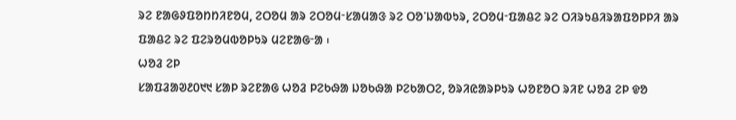ᱨᱮ ᱱᱟᱜᱽᱯᱚᱴᱴᱤᱱᱚᱢ, ᱮᱛᱚᱢ ᱟᱨ ᱮᱛᱚᱢᱼᱥᱟᱢᱟᱝ ᱨᱮ ᱛᱚᱸᱡᱟᱵᱩᱨ, ᱮᱛᱚᱢᱼᱯᱟᱪᱮ ᱨᱮ ᱛᱤᱨᱩᱪᱤᱨᱟᱯᱚᱞᱞᱤ ᱟᱨ ᱯᱟᱪᱮ ᱨᱮ ᱯᱮᱨᱚᱢᱵᱚᱞᱩᱨ ᱢᱮᱱᱟᱜᱼᱟ ᱾
ᱦᱚᱲ ᱮᱞ
ᱥᱟᱯᱲᱟᱣ᱒᱐᱑᱑ ᱥᱟᱞ ᱨᱮᱱᱟᱜ ᱦᱚᱲ ᱞᱮᱠᱷᱟ ᱡᱚᱠᱷᱟ ᱞᱮᱠᱟᱛᱮ, ᱚᱨᱤᱭᱟᱨᱞᱩᱨ ᱦᱚᱱᱚᱛ ᱨᱤᱱ ᱦᱚᱲ ᱮᱞ ᱫᱚ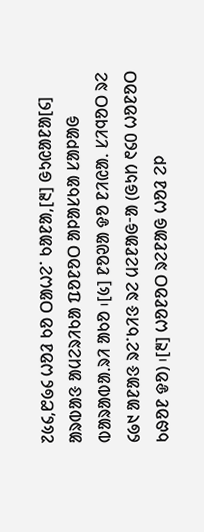᱗᱕᱔,᱘᱙᱔ ᱦᱚᱲ ᱠᱚ ᱛᱟᱦᱮᱸ ᱠᱟᱱᱟ,[᱓] ᱜᱩᱭᱟᱱᱟ[᱔] ᱟᱨᱵᱟᱝ ᱟᱢᱮᱨᱤᱠᱟ ᱯᱚᱱᱚᱛ ᱟᱞᱟᱥᱠᱟ ᱥᱟᱞᱟᱜ ᱵᱟᱨᱟᱵᱟᱹᱨᱤ ᱟᱠᱚ ᱾[᱕] ᱱᱚᱣᱟ ᱫᱚ ᱱᱤᱭᱟᱹ ᱥᱤᱧᱚᱛ ᱨᱮ ᱔᱙᱑ ᱟᱱᱟᱝ ᱨᱮᱸᱠᱤᱝ ᱨᱮ ᱢᱮᱱᱟᱜᱼᱟ (ᱜᱩᱴ ᱖᱔᱐ ᱦᱚᱱᱚᱛ ᱠᱷᱚᱱ ᱫᱚ) ᱾[᱓] ᱦᱚᱱᱚᱛ ᱨᱮᱱᱟᱜ ᱦᱚᱲ ᱮᱞ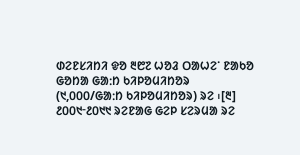ᱰᱮᱱᱥᱤᱴᱤ ᱫᱚ ᱓᱘᱗ ᱦᱚᱲ ᱛᱟᱦᱮᱸ ᱱᱟᱠᱚ ᱜᱚᱴᱟ ᱜᱟᱺᱴ ᱠᱤᱞᱚᱢᱤᱴᱚᱨ (᱑,᱐᱐᱐/ᱜᱟᱺᱴ ᱠᱤᱞᱚᱢᱤᱴᱚᱨ) ᱨᱮ ᱾[᱓] ᱒᱐᱐᱑ᱼ᱒᱐᱑᱑ ᱨᱮᱱᱟᱜ ᱜᱮᱞ ᱥᱮᱨᱢᱟ ᱨᱮ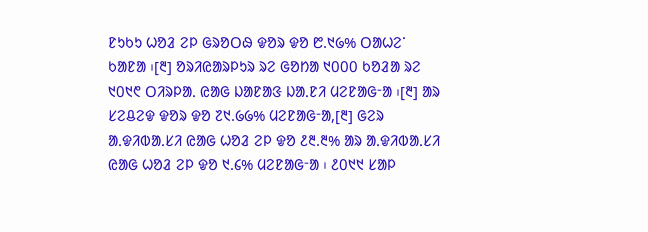ᱱᱩᱠᱩ ᱦᱚᱲ ᱮᱞ ᱜᱨᱚᱛᱷ ᱫᱚᱨ ᱫᱚ ᱘.᱑᱙% ᱛᱟᱦᱮᱸ ᱠᱟᱱᱟ ᱾[᱓] ᱚᱨᱤᱭᱟᱨᱞᱩᱨ ᱨᱮ ᱜᱚᱴᱟ ᱑᱐᱐᱐ ᱠᱚᱲᱟ ᱨᱮ ᱑᱐᱑᱖ ᱛᱤᱨᱞᱟᱹ ᱭᱟᱜ ᱡᱟᱱᱟᱝ ᱡᱟᱹᱱᱤ ᱢᱮᱱᱟᱜᱼᱟ ᱾[᱓] ᱟᱨ ᱥᱮᱪᱮᱫ ᱫᱚᱨ ᱫᱚ ᱗᱑.᱙᱙% ᱢᱮᱱᱟᱜᱼᱟ,[᱓] ᱜᱮᱨ ᱟᱹᱫᱤᱵᱟᱹᱥᱤ ᱭᱟᱜ ᱦᱚᱲ ᱮᱞ ᱫᱚ ᱒᱓.᱓% ᱟᱨ ᱟᱹᱫᱤᱵᱟᱹᱥᱤ ᱭᱟᱜ ᱦᱚᱲ ᱮᱞ ᱫᱚ ᱑.᱔% ᱢᱮᱱᱟᱜᱼᱟ ᱾ ᱒᱐᱑᱑ ᱥᱟᱞ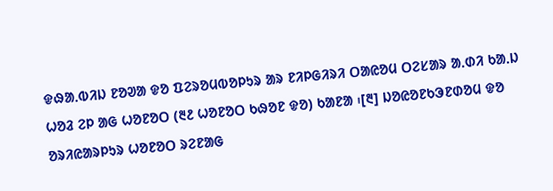ᱫᱷᱟᱹᱵᱤᱡ ᱱᱚᱣᱟ ᱫᱚ ᱯᱮᱨᱚᱢᱵᱚᱞᱩᱨ ᱟᱨ ᱱᱤᱞᱜᱤᱨᱤ ᱛᱟᱭᱚᱢ ᱛᱮᱥᱟᱨ ᱟᱹᱰᱤ ᱠᱟᱹᱡ ᱦᱚᱲ ᱮᱞ ᱟᱜ ᱦᱚᱱᱚᱛ (᱓᱒ ᱦᱚᱱᱚᱛ ᱠᱷᱚᱱ ᱫᱚ) ᱠᱟᱱᱟ ᱾[᱓] ᱡᱚᱭᱚᱱᱠᱳᱱᱰᱚᱢ ᱫᱚ ᱚᱨᱤᱭᱟᱨᱞᱩᱨ ᱦᱚᱱᱚᱛ ᱨᱮᱱᱟᱜ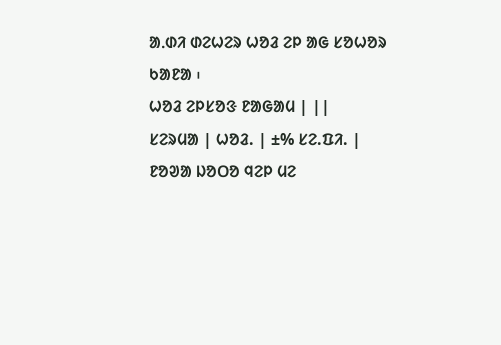ᱟᱹᱰᱤ ᱰᱮᱦᱮᱨ ᱦᱚᱲ ᱮᱞ ᱟᱜ ᱥᱚᱦᱚᱨ ᱠᱟᱱᱟ ᱾
ᱦᱚᱲ ᱮᱞᱥᱚᱝ ᱱᱟᱜᱟᱢ | ||
ᱥᱮᱨᱢᱟ | ᱦᱚᱲ. | ±% ᱥᱮ.ᱯᱤ. |
ᱱᱚᱣᱟ ᱡᱚᱛᱚ ᱧᱮᱞ ᱢᱮ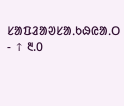ᱥᱟᱯᱲᱟᱣᱥᱟᱹᱠᱷᱭᱟᱹᱛ
- ↑ ᱓.᱐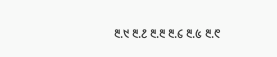᱓.᱑ ᱓.᱒ ᱓.᱓ ᱓.᱔ ᱓.᱕ ᱓.᱖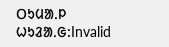ᱛᱩᱢᱟᱹᱞ ᱦᱩᱲᱟᱹᱜ:Invalid